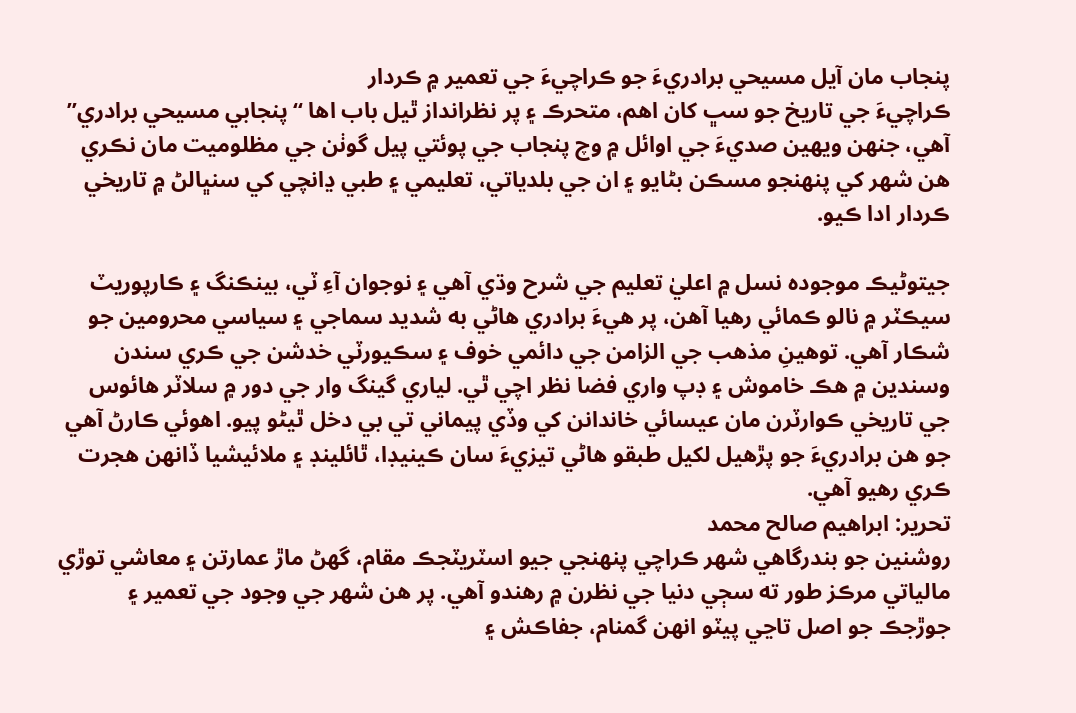پنجاب مان آيل مسيحي برادريءَ جو ڪراچيءَ جي تعمير ۾ ڪردار
ڪراچيءَ جي تاريخ جو سڀ کان اهم، متحرڪ ۽ پر نظرانداز ٿيل باب اها “پنجابي مسيحي برادري” آهي، جنهن ويھين صديءَ جي اوائل ۾ وچ پنجاب جي پوئتي پيل گوٺن جي مظلوميت مان نڪري هن شهر کي پنهنجو مسڪن بڻايو ۽ ان جي بلدياتي، تعليمي ۽ طبي ڍانچي کي سنڀالڻ ۾ تاريخي ڪردار ادا ڪيو.

جيتوڻيڪ موجوده نسل ۾ اعليٰ تعليم جي شرح وڌي آهي ۽ نوجوان آءِ ٽي، بينڪنگ ۽ ڪارپوريٽ سيڪٽر ۾ نالو ڪمائي رهيا آهن، پر هيءَ برادري هاڻي به شديد سماجي ۽ سياسي محرومين جو شڪار آهي. توهينِ مذهب جي الزامن جي دائمي خوف ۽ سڪيورٽي خدشن جي ڪري سندن وسندين ۾ هڪ خاموش ۽ ڊپ واري فضا نظر اچي ٿي. لياري گينگ وار جي دور ۾ سلاٽر هائوس جي تاريخي ڪوارٽرن مان عيسائي خاندانن کي وڏي پيماني تي بي دخل ٿيڻو پيو. اهوئي ڪارڻ آهي جو هن برادريءَ جو پڙهيل لکيل طبقو هاڻي تيزيءَ سان ڪينيڊا، ٿائلينڊ ۽ ملائيشيا ڏانهن هجرت ڪري رهيو آهي.
تحرير: ابراهيم صالح محمد
روشنين جو بندرگاهي شهر ڪراچي پنهنجي جيو اسٽريٽجڪ مقام، گھڻ ماڙ عمارتن ۽ معاشي توڙي مالياتي مرڪز طور ته سڄي دنيا جي نظرن ۾ رهندو آهي. پر هن شهر جي وجود جي تعمير ۽ جوڙجڪ جو اصل تاڃي پيٽو انهن گمنام، جفاڪش ۽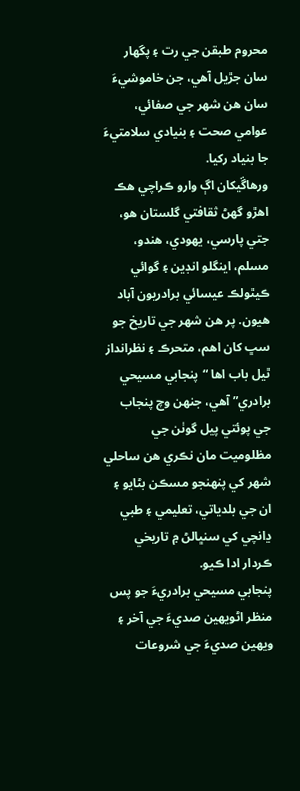محروم طبقن جي رت ۽ پگهار سان جڙيل آهي، جن خاموشيءَ سان هن شهر جي صفائي، عوامي صحت ۽ بنيادي سلامتيءَ جا بنياد رکيا.
ورھاڱيکان اڳ وارو ڪراچي هڪ اهڙو گھڻ ثقافتي گلستان هو، جتي پارسي، يهودي، هندو، مسلم، اينگلو انڊين ۽ گوائي ڪيٿولڪ عيسائي برادريون آباد هيون. پر هن شهر جي تاريخ جو سڀ کان اهم، متحرڪ ۽ نظرانداز ٿيل باب اها “پنجابي مسيحي برادري” آهي، جنهن وچ پنجاب جي پوئتي پيل گوٺن جي مظلوميت مان نڪري هن ساحلي شهر کي پنهنجو مسڪن بڻايو ۽ ان جي بلدياتي، تعليمي ۽ طبي ڍانچي کي سنڀالڻ ۾ تاريخي ڪردار ادا ڪيو.
پنجابي مسيحي برادريءَ جو پس منظر اڻويهين صديءَ جي آخر ۽ ويهين صديءَ جي شروعات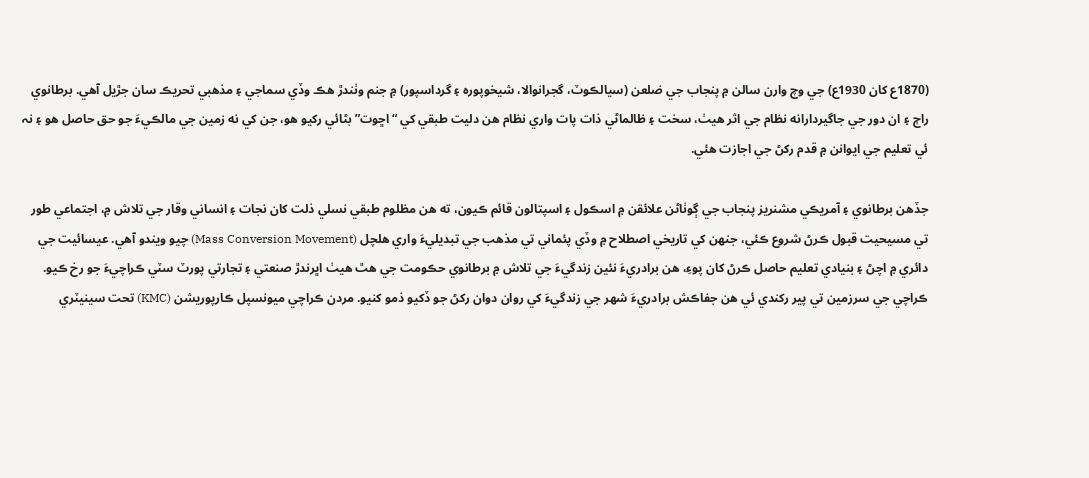(1870ع کان 1930ع) جي وچ وارن سالن ۾ پنجاب جي ضلعن (سيالڪوٽ، گجرانوالا، شيخوپوره ۽ گرداسپور) ۾ جنم وٺندڙ هڪ وڏي سماجي ۽ مذهبي تحريڪ سان جڙيل آهي. برطانوي راڄ ۽ ان دور جي جاگيردارانه نظام جي اثر هيٺ، سخت ۽ ظالماڻي ذات پات واري نظام هن دليت طبقي کي “اڇوت” بڻائي رکيو هو، جن کي نه زمين جي مالڪيءَ جو حق حاصل هو ۽ نہ ئي تعليم جي ايوانن ۾ قدم رکڻ جي اجازت هئي.

جڏهن برطانوي ۽ آمريڪي مشنريز پنجاب جي ڳوٺاڻن علائقن ۾ اسڪول ۽ اسپتالون قائم ڪيون، ته هن مظلوم طبقي نسلي ذلت کان نجات ۽ انساني وقار جي تلاش ۾، اجتماعي طور تي مسيحيت قبول ڪرڻ شروع ڪئي، جنهن کي تاريخي اصطلاح ۾ وڏي پئماني تي مذهب جي تبديليءَ واري ھلچل (Mass Conversion Movement) چيو ويندو آهي. عيسائيت جي دائري ۾ اچڻ ۽ بنيادي تعليم حاصل ڪرڻ کان پوءِ، هن برادريءَ نئين زندگيءَ جي تلاش ۾ برطانوي حڪومت جي هٿ هيٺ اڀرندڙ صنعتي ۽ تجارتي پورٽ سٽي ڪراچيءَ جو رخ ڪيو.
ڪراچي جي سرزمين تي پير رکندي ئي هن جفاڪش برادريءَ شهر جي زندگيءَ کي روان دوان رکڻ جو ڏکيو ذمو کنيو. مردن ڪراچي ميونسپل ڪارپوريشن (KMC) تحت سينيٽري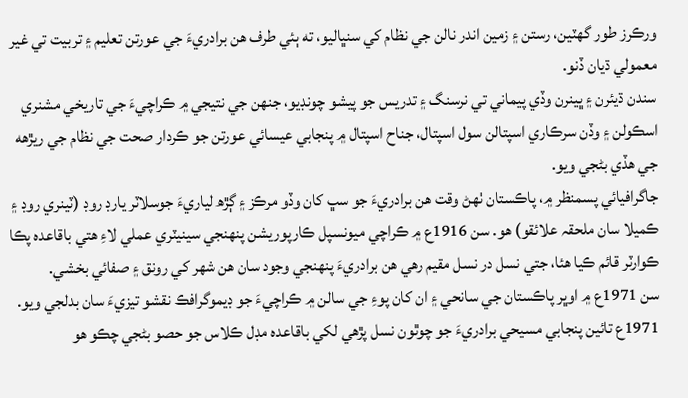ورڪرز طور گهٽين، رستن ۽ زمين اندر نالن جي نظام کي سنڀاليو، ته ٻئي طرف هن برادريءَ جي عورتن تعليم ۽ تربيت تي غير معمولي ڌيان ڏنو.
سندن ڌيئرن ۽ ڀينرن وڏي پيماني تي نرسنگ ۽ تدريس جو پيشو چونڊيو، جنهن جي نتيجي ۾ ڪراچيءَ جي تاريخي مشنري اسڪولن ۽ وڏن سرڪاري اسپتالن سول اسپتال، جناح اسپتال ۾ پنجابي عيسائي عورتن جو ڪردار صحت جي نظام جي ريڙهه جي هڏي بڻجي ويو.
جاگرافيائي پسمنظر ۾، پاڪستان ٺھڻ وقت هن برادريءَ جو سڀ کان وڏو مرڪز ۽ ڳڙھ لياريءَ جوسلاٽر يارڊ روڊ (ٽينري روڊ ۽ ڪميلا سان ملحقہ علائقو) هو. سن 1916ع ۾ ڪراچي ميونسپل ڪارپوريشن پنهنجي سينيٽري عملي لاءِ هتي باقاعده پڪا ڪوارٽر قائم ڪيا هئا، جتي نسل در نسل مقيم رهي هن برادريءَ پنهنجي وجود سان هن شهر کي رونق ۽ صفائي بخشي.
سن 1971ع ۾ اوڀر پاڪستان جي سانحي ۽ ان کان پوءِ جي سالن ۾ ڪراچيءَ جو ڊيموگرافڪ نقشو تيزيءَ سان بدلجي ويو. 1971ع تائين پنجابي مسيحي برادريءَ جو چوٿون نسل پڙهي لکي باقاعده مڊل ڪلاس جو حصو بڻجي چڪو هو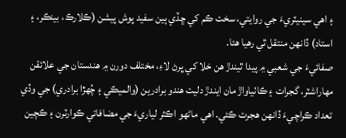۽ اهي سينيٽريءَ جي روايتي، سخت ڪم کي ڇڏي ٻين سفيد پوش پيشن (ڪلارڪ، بينڪر، ۽ استاد) ڏانهن منتقل ٿي رهيا هئا.
صفائيءَ جي شعبي ۾ پيدا ٿيندڙ هن خلا کي ڀرڻ لاءِ، مختلف دورن ۾ هندستان جي علائقن مهاراشٽر، گجرات ۽ ڪاٺياواڙ مان ايندڙ دليت هندو برادرين (والميڪي ۽ چُهڙا برادري) جي وڏي تعداد ڪراچيءَ ڏانهن هجرت ڪئي. اهي ماڻهو اڪثر لياريءَ جي مضافاتي ڪوارٽرن ۽ ڪچين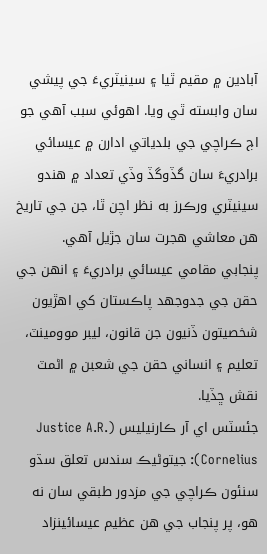آبادين ۾ مقيم ٿيا ۽ سينيٽريءَ جي پيشي سان وابسته ٿي ويا. اهوئي سبب آهي جو اڄ ڪراچي جي بلدياتي ادارن ۾ عيسائي برادريءَ سان گڏوگڏ وڏي تعداد ۾ هندو سينيٽري ورڪرز به نظر اچن ٿا، جن جي تاريخ هن معاشي هجرت سان جڙيل آهي.
پنجابي مقامي عيسائي برادريءَ ۽ انهن جي حقن جي جدوجهد پاڪستان کي اهڙيون شخصيتون ڏنيون جن قانون، ليبر موومينٽ، تعليم ۽ انساني حقن جي شعبن ۾ اڻمٽ نقش ڇڏيا.
جئسٽس اي آر ڪارنيليس (Justice A.R. Cornelius): جيتوڻيڪ سندس تعلق سڌو سنئون ڪراچي جي مزدور طبقي سان نه هو، پر پنجاب جي هن عظيم عيسائينزاد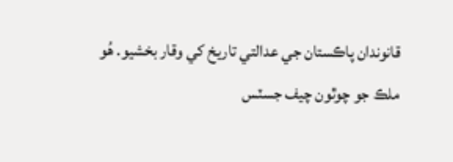قانوندان پاڪستان جي عدالتي تاريخ کي وقار بخشيو. ھُو ملڪ جو چوٿون چيف جسٽس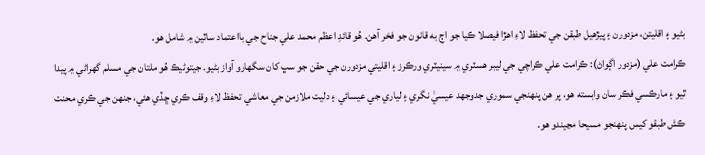بڻيو ۽ اقليتن، مزدورن ۽ پيڙھيل طبقن جي تحفظ لاءِ اهڙا فيصلا ڪيا جو اڄ به قانون جو فخر آهن. ھُو قائدِ اعظم محمد علي جناح جي بااعتماد ساٿين ۾ شامل هو.
ڪرامت علي (مزدور اڳواڻ): ڪرامت علي ڪراچي جي ليبر هسٽري ۾ سينيٽري ورڪرز ۽ اقليتي مزدورن جي حقن جو سڀ کان سگھارو آواز بڻيو. جيتوڻيڪ ھُو ملتان جي مسلم گھراڻي ۾ پيدا ٿيو ۽ مارڪسي فڪر سان وابسته هو، پر ھن پنهنجي سموري جدوجهد عيسيٰ نگري ۽ لياري جي عيسائي ۽ دليت ملازمن جي معاشي تحفظ لاءِ وقف ڪري ڇڏي هئي، جنهن جي ڪري محنت ڪش طبقو کيس پنهنجو مسيحا مڃيندو هو.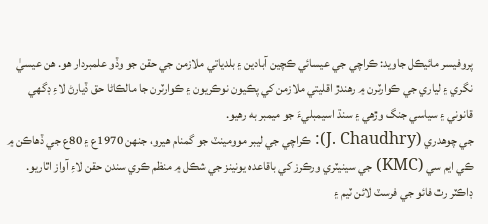پروفيسر مائيڪل جاويد: ڪراچي جي عيسائي ڪچين آبادين ۽ بلدياتي ملازمن جي حقن جو وڏو علمبردار ھو. ھن عيسيٰ نگري ۽ لياري جي ڪوارٽرن ۾ رهندڙ اقليتي ملازمن کي پڪيون نوڪريون ۽ ڪوارٽرن جا مالڪاڻا حق ڏيارڻ لاءِ ڊگھي قانوني ۽ سياسي جنگ وڙهي ۽ سنڌ اسيمبليءَ جو ميمبر به رهيو.
جي چوهدري (J. Chaudhry): ڪراچي جي ليبر موومينٽ جو گمنام هيرو، جنھن 1970ع ۽ 80ع جي ڏهاڪن ۾ ڪي ايم سي (KMC) جي سينيٽري ورڪرز کي باقاعده يونينز جي شڪل ۾ منظم ڪري سندن حقن لاءِ آواز اٿاريو.
ڊاڪٽر رٿ فائو جي فرسٽ لائن ٽيم ۽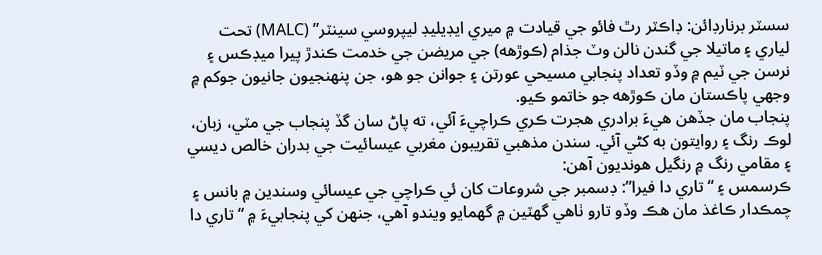سسٽر برنارڊائن: ڊاڪٽر رٿ فائو جي قيادت ۾ ميري ايڊيليڊ ليپروسي سينٽر” (MALC) تحت لياري ۽ ماتيلا جي گندن نالن وٽ جذام (ڪوڙهه) جي مريضن جي خدمت ڪندڙ پيرا ميڊڪس ۽ نرسن جي ٽيم ۾ وڏو تعداد پنجابي مسيحي عورتن ۽ جوانن جو هو، جن پنهنجيون جانيون جوکم ۾ وجھي پاڪستان مان ڪوڙهه جو خاتمو ڪيو.
پنجاب مان جڏهن هيءَ برادري هجرت ڪري ڪراچيءَ آئي، ته پاڻ سان گڏ پنجاب جي مٽي، زبان، لوڪ رنگ ۽ روايتون به کڻي آئي. سندن مذهبي تقريبون مغربي عيسائيت جي بدران خالص ديسي ۽ مقامي رنگ ۾ رنگيل هونديون آهن:
ڪرسمس ۽ “تاري دا فيرا”: ڊسمبر جي شروعات کان ئي ڪراچي جي عيسائي وسندين ۾ بانس ۽ چمڪدار ڪاغذ مان هڪ وڏو تارو ٺاهي گهٽين ۾ گهمايو ويندو آهي، جنهن کي پنجابيءَ ۾ “تاري دا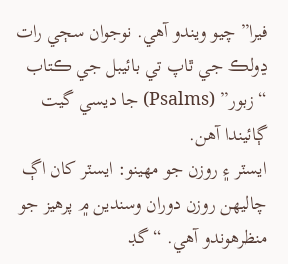فيرا” چيو ويندو آهي. نوجوان سڄي رات ڍولڪ جي ٿاپ تي بائيبل جي ڪتاب “زبور” (Psalms) جا ديسي گيت ڳائيندا آهن.
ايسٽر ۽ روزن جو مهينو: ايسٽر کان اڳ چاليهن روزن دوران وسندين ۾ پرهيز جو منظرهوندو آهي. “گڊ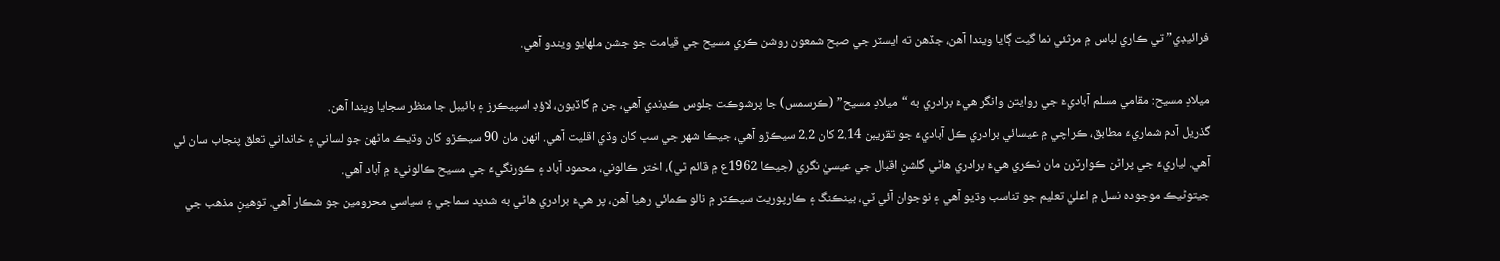فرائيڊي” تي ڪاري لباس ۾ مرثئي نما گيت ڳايا ويندا آهن، جڏهن ته ايسٽر جي صبح شمعون روشن ڪري مسيح جي قيامت جو جشن ملهايو ويندو آهي.

ميلادِ مسيح: مقامي مسلم آباديءَ جي روايتن وانگر هيءَ برادري به “ميلادِ مسيح” (ڪرسمس) جا پرشوڪت جلوس ڪڍندي آهي، جن ۾ گاڏيون، لاؤڊ اسپيڪرز ۽ بائيبل جا منظر سجايا ويندا آهن.
گذريل آدم شماريءَ مطابق، ڪراچي ۾ عيسائي برادري ڪل آباديءَ جو تقريبن 2.14 کان 2.2 سيڪڙو آهي، جيڪا شهر جي سڀ کان وڏي اقليت آهي. انهن مان 90 سيڪڙو کان وڌيڪ ماڻهن جو لساني ۽ خانداني تعلق پنجاب سان ئي آهي. لياريءَ جي پراڻن ڪوارٽرن مان نڪري هيءَ برادري هاڻي گلشنِ اقبال جي عيسيٰ نگري (جيڪا 1962ع ۾ قائم ٿي)، اختر ڪالوني، محمود آباد ۽ ڪورنگيءَ جي مسيح ڪالونيءَ ۾ آباد آهي.
جيتوڻيڪ موجوده نسل ۾ اعليٰ تعليم جو تناسب وڌيو آهي ۽ نوجوان آئي ٽي، بينڪنگ ۽ ڪارپوريٽ سيڪٽر ۾ نالو ڪمائي رهيا آهن، پر هيءَ برادري هاڻي به شديد سماجي ۽ سياسي محرومين جو شڪار آهي. توهينِ مذهب جي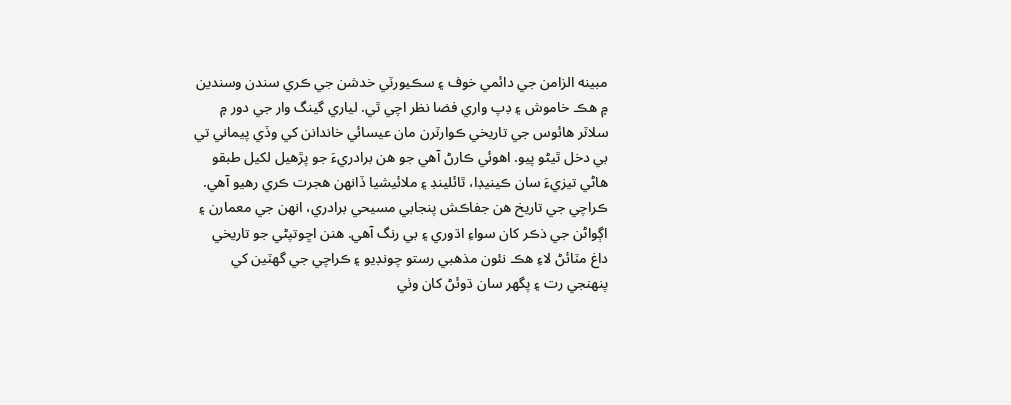مبينه الزامن جي دائمي خوف ۽ سڪيورٽي خدشن جي ڪري سندن وسندين ۾ هڪ خاموش ۽ ڊپ واري فضا نظر اچي ٿي. لياري گينگ وار جي دور ۾ سلاٽر هائوس جي تاريخي ڪوارٽرن مان عيسائي خاندانن کي وڏي پيماني تي بي دخل ٿيڻو پيو. اهوئي ڪارڻ آهي جو هن برادريءَ جو پڙهيل لکيل طبقو هاڻي تيزيءَ سان ڪينيڊا، ٿائلينڊ ۽ ملائيشيا ڏانهن هجرت ڪري رهيو آهي.
ڪراچي جي تاريخ هن جفاڪش پنجابي مسيحي برادري، انهن جي معمارن ۽ اڳواڻن جي ذڪر کان سواءِ اڌوري ۽ بي رنگ آهي. ھنن اڇوتپڻي جو تاريخي داغ مٽائڻ لاءِ هڪ نئون مذهبي رستو چونڊيو ۽ ڪراچي جي گهٽين کي پنهنجي رت ۽ پگهر سان ڌوئڻ کان وٺي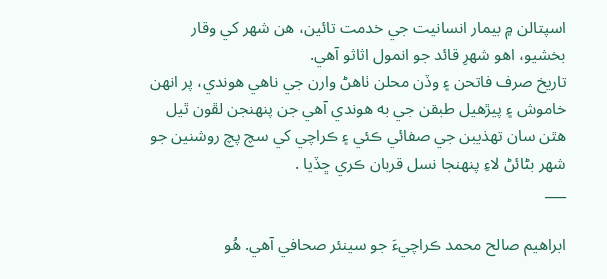اسپتالن ۾ بيمار انسانيت جي خدمت تائين، هن شهر کي وقار بخشيو، اهو شهرِ قائد جو انمول اثاثو آهي.
تاريخ صرف فاتحن ۽ وڏن محلن ٺاهڻ وارن جي ناهي هوندي، پر انهن خاموش ۽ پيڙھيل طبقن جي به هوندي آهي جن پنهنجن لڦون ٿيل هٿن سان تهذيبن جي صفائي ڪئي ۽ ڪراچي کي سچ پچ روشنين جو شهر بڻائڻ لاءِ پنهنجا نسل قربان ڪري ڇڏيا .
___

ابراھيم صالح محمد ڪراچيءَ جو سينئر صحافي آھي. ھُو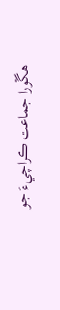ھڱورا جماعت ڪراچيءَ جو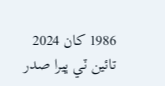1986 کان 2024 تائين ٽي ڀيرا صدر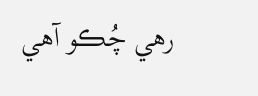رھي چُڪو آھي